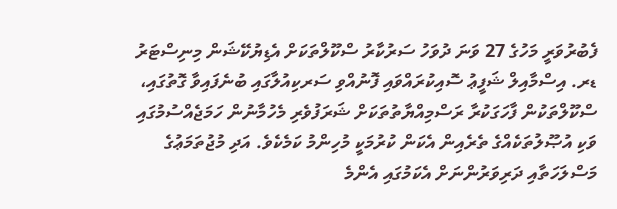ފެބުރުވަރީ މަހުގެ 27 ވަނަ ދުވަހު ސަރުކާރު ސްކޫލްތަކަށް އެޑިޔުކޭޝަން މިނިސްޓަރު ޑރ. އިސްމާއިލް ޝަފީޢު ސޮއިކުރައްވައި ފޮނުއްވި ސަރކިއުލާގައި ބުނެފައިވާ ގޮތުގައި، ސްކޫލްތަކުން ފާހަގަކުރާ ރަސްމިއްޔާތުތަކަށް ޝަރަފުވެރި މެހުމާނުން ހަމަޖެއްސުމުގައި ވަކި އުޞޫލުތަކެއްގެ ތެރެއިން އެކަން ކުރުމަކީ މުހިންމު ކަމެކެވެ. އަދި މުޖުތަމަޢުގެ މަސްލަހަތާއި ދަރިވަރުންނަށް އެކަމުގައި އެންމެ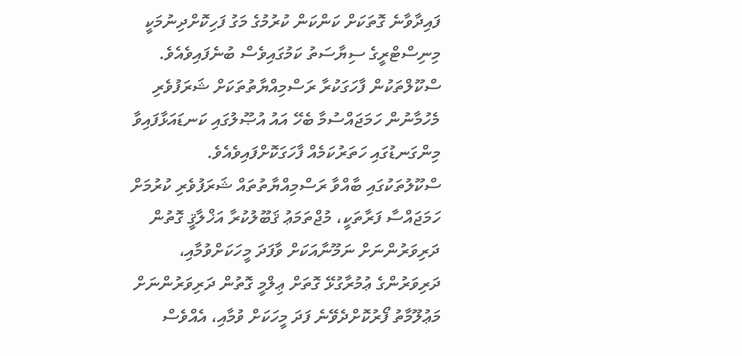ފައިދާވާނެ ގޮތަކަށް ކަންކަން ކުރުމުގެ މަގު ފަހިކޮށްދިނުމަކީ މިނިސްޓްރީގެ ސިޔާސަތު ކަމުގައިވެސް ބުނެފައިވެއެވެ.
ސްކޫލްތަކުން ފާހަގަކުރާ ރަސްމިއްޔާތުތަކަށް ޝަރަފުވެރި މެހުމާނުން ހަމަޖައްސުމާ ބެހޭ އައު އުޞޫލުގައި ކަނޑައަޅާފައިވާ މިންގަނޑުގައި ހަތަރުކަމެއް ފާހަގަކޮށްފައިވެއެވެ.
ސްކޫލުތަކުގައި ބާއްވާ ރަސްމިއްޔާތުތައް ޝަރަފުވެރި ކުރުމަށް ހަމަޖައްސާ ފަރާތަކީ، މުޖްތަމަޢު ޤަބޫލުކުރާ އަޚްލާޤީ ގޮތުން ދަރިވަރުންނަށް ނަމޫނާއަކަށް ވާފަދަ މީހަކަށްވުމާއި، ދަރިވަރުންގެ ޢުމުރާގުޅޭ ގޮތަށް ޢިލްމީ ގޮތުން ދަރިވަރުންނަށް މަޢުލޫމާތު ފޯރުކޮށްދެވޭނެ ފަދަ މީހަކަށް ވުމާއި، އެއްވެސް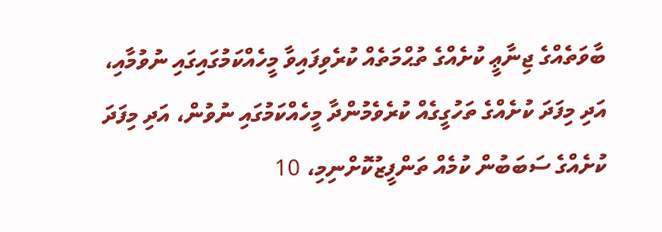ބާވަތެއްގެ ޖިނާޢީ ކުށެއްގެ ތުޙްމަތެއް ކުރެވިފައިވާ މީހެއްކަމުގައިގައި ނުވުމާއި، އަދި މިފަދަ ކުށެއްގެ ތަހުގީގެއް ކުރެވެމުންދާ މީހެއްކަމުގައި ނުވުން، އަދި މިފަދަ ކުށެއްގެ ސަބަބުން ކުމެއް ތަންފީޒުކޮށްނިމި، 10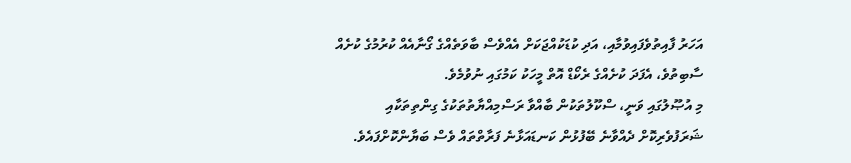އަހަރު ފާއިތުވެފައިވުމާއި، އަދި ކުޑަކުއްޖަކަށް އެއްވެސް ބާވަތެއްގެ ގޯނާއެއް ކުރުމުގެ ކުށެއް ސާބިތުވެ، އެފަދަ ކުށެއްގެ ރެކޯޑް އޮތް މީހަކު ކަމުގައި ނުވުމެވެ.
މި އުޞޫލުގައި ވަނީ، ސްކޫލުތަކުން ބާއްވާ ރަސްމިއްޔާތުތަކުގެ ގިންތިތަކާއި ޝަރަފުވެރިކޮށް ދެއްވާނެ ބޭފުޅުން ކަނޑައަޅާނެ ފަރާތްތައް ވެސް ބަޔާންކޮށްފައެވެ.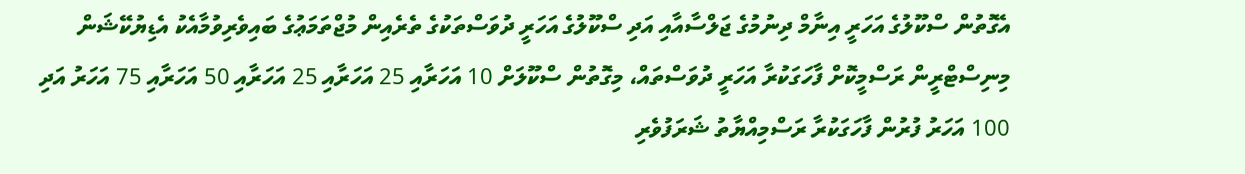އެގޮތުން ސްކޫލުގެ އަހަރީ އިނާމް ދިނުމުގެ ޖަލްސާއާއި އަދި ސްކޫލުގެ އަހަރީ ދުވަސްތަކުގެ ތެރެއިން މުޖްތަމަޢުގެ ބައިވެރިވުމާއެކު އެޑިޔުކޭޝަން މިނިސްޓްރީން ރަސްމީކޮށް ފާހަގަކުރާ އަހަރީ ދުވަސްތައް، މިގޮތުން ސްކޫލަށް 10 އަހަރާއި 25 އަހަރާއި 25 އަހަރާއި 50 އަހަރާއި 75 އަހަރު އަދި 100 އަހަރު ފުރުން ފާހަގަކުރާ ރަސްމިއްޔާތު ޝަރަފުވެރި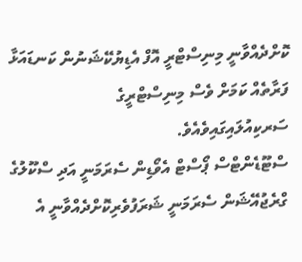ކޮށްދެއްވާނީ މިނިސްޓްރީ އޮފް އެޑިޔުކޭޝަނުން ކަނޑައަޅާ ފަރާތެއް ކަމަށް ވެސް މިނިސްޓްރީގެ ސަރކިއުލައިގައިވެއެވެ.
ސްޓޫޑެންޓްސް ޕޯސްޓް އެވޯޑިން ސެރަމަނީ އަދި ސްކޫލުގެ ގްރެޖުއޭޝަން ސެރަމަނީ ޝަރަފުވެރިކޮށްދެއްވާނީ އެ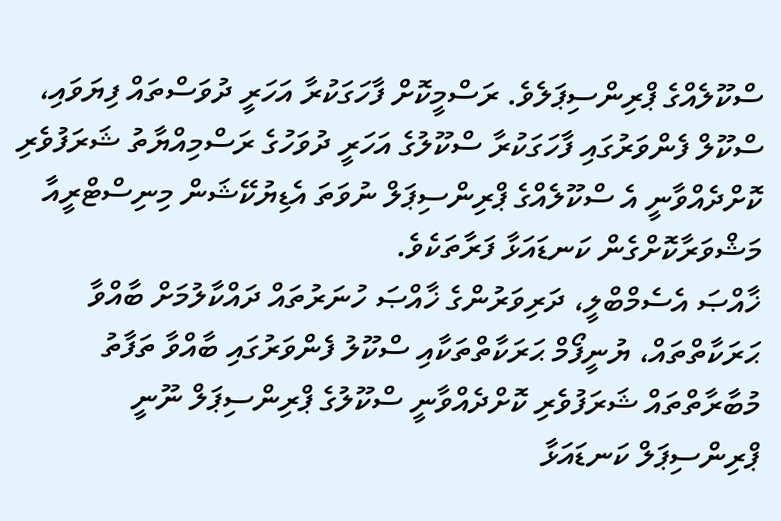ސްކޫލެއްގެ ޕްރިންސިޕަލެވެ. ރަސްމީކޮށް ފާހަގަކުރާ އަހަރީ ދުވަސްތައް ފިޔަވައި، ސްކޫލް ފެންވަރުގައި ފާހަގަކުރާ ސްކޫލުގެ އަހަރީ ދުވަހުގެ ރަސްމިއްޔާތު ޝަރަފުވެރި ކޮށްދެއްވާނީ އެ ސްކޫލެއްގެ ޕްރިންސިޕަލް ނުވަތަ އެޑިޔުކޭޝަން މިނިސްޓްރީއާ މަޝްވަރާކޮށްގެން ކަނޑައަޅާ ފަރާތަކެވެ.
ޚާއްޞަ އެސެމްބްލީ، ދަރިވަރުންގެ ޚާއްޞަ ހުނަރުތައް ދައްކާލުމަށް ބާއްވާ ޙަރަކާތްތައް، ޔުނީފޯމް ޙަރަކާތްތަކާއި ސްކޫލު ފެންވަރުގައި ބާއްވާ ތަފާތު މުބާރާތްތައް ޝަރަފުވެރި ކޮށްދެއްވާނީ ސްކޫލުގެ ޕްރިންސިޕަލް ނޫނީ ޕްރިންސިޕަލް ކަނޑައަޅާ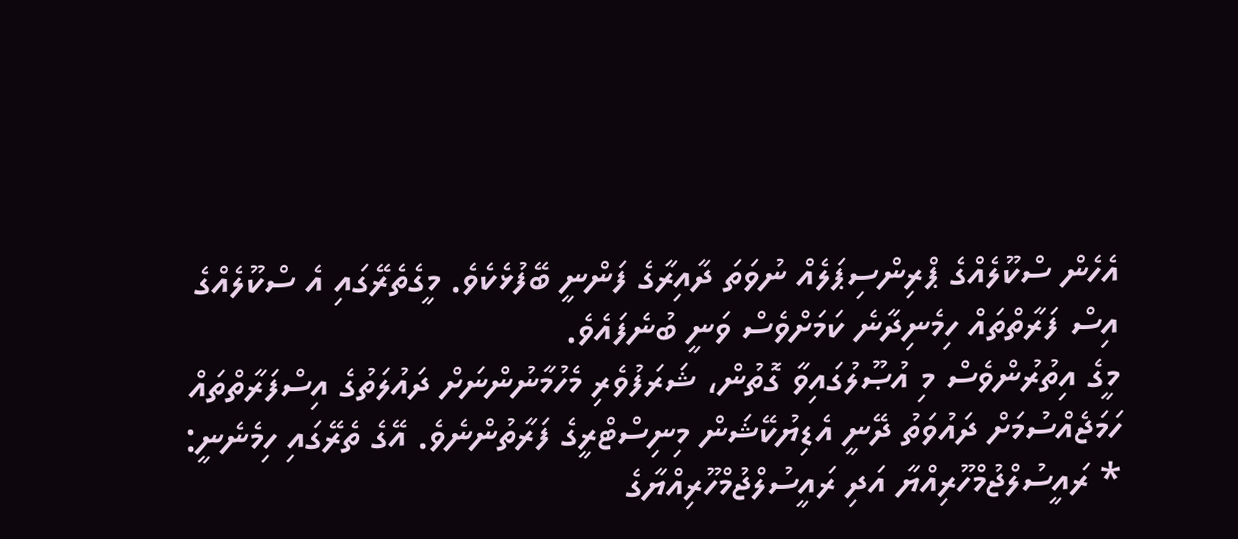އެހެން ސްކޫލެއްގެ ޕްރިންސިޕަލެއް ނުވަތަ ދާއިރާގެ ފަންނީ ބޭފުޅެކެވެ. މީގެތެރޭގައި އެ ސްކޫލެއްގެ އިސް ފަރާތްތައް ހިމެނިދާނެ ކަމަށްވެސް ވަނީ ބުނެފައެވެ.
މީގެ އިތުރުންވެސް މި އުޞޫލުގައިވާ ގޮތުން، ޝަރަފުވެރި މެހުމާނުންނަށް ދައުލަތުގެ އިސްފަރާތްތައް ހަމަޖެއްސުމަށް ދައުވަތު ދޭނީ އެޑިޔުކޭޝަން މިނިސްޓްރީގެ ފަރާތުންނެވެ. އޭގެ ތެރޭގައި ހިމެނެނީ:
* ރައީސުލްޖުމްހޫރިއްޔާ އަދި ރައީސުލްޖުމްހޫރިއްޔާގެ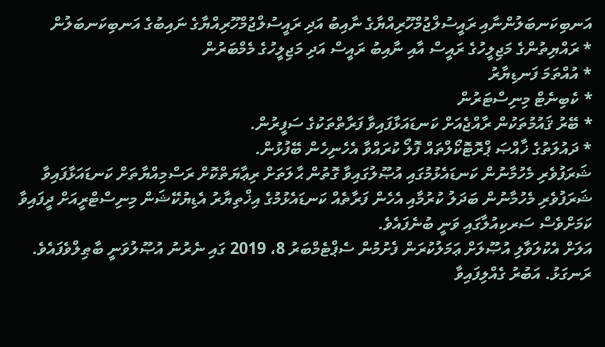އަނބިކަނބަލުންނާއި ރައީސުލްޖުމްހޫރިއްޔާގެ ނާއިބު އަދި ރައީސުލްޖުމްހޫރިއްޔާގެ ނައިބުގެ އަނބިކަނބަލުން
* ރައްޔިތުންގެ މަޖިލީހުގެ ރައީސް އާއި ނާއިބު ރައީސް އަދި މަޖިލީހުގެ މެމްބަރުން
* އުއްތަމަ ފަނޑިޔާރު
* ކެބިނެޓް މިނިސްޓަރުން
* ބޭރު ޤައުމުތަކުން ރާއްޖެއަށް ކަނޑައަޅާފައިވާ ފަރާތްތަކުގެ ސަފީރުން.
* ދައުލަތުގެ ޚާއްޞަ ޕްރޮޓޮކޯލްތައް ފޮލޯ ކުރައްވާ އެހެނިހެން ބޭފުޅުން.
ޝަރަފުވެރި މެހުމާނުން ކަނޑައެޅުމުގައި އުޞޫލުގައިވާ ގޮތުން ޙާލަތަށް ރިޢާޔަތްކޮށް ރަސްމިއްޔާތަށް ކަނޑައަޅާފައިވާ ޝަރަފުވެރި މެހުމާނުން ބަދަލު ކުރުމާއި އެހެން ފަރާތެއް ކަނޑައެޅުމުގެ އިޚްތިޔާރު އެޑިޔުކޭޝަން މިނިސްޓްރީއަށް ދީފައިވާ ކަމަށްވެސް ސަރކިއުލާގައި ވަނީ ބުނެފައެވެ.
އަލަށް އެކުލަވާލި އުޞޫލަށް ޢަމަލުކުރަން ފެށުމުން ސެޕްޓެމްބަރު 8، 2019 ގައި ނެރުނު އުޞޫލުވަނީ ބާޠިލްވެފައެވެ.
ރަނގަޅު. އަބުރު ގެއްލިފައިވާ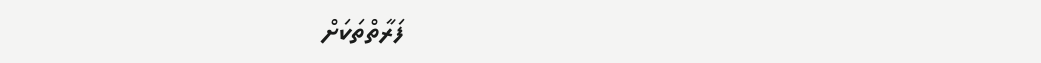ފަރާތްތަކަށް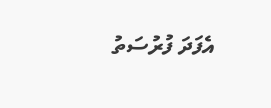އެފަދަ ފުރުސަތު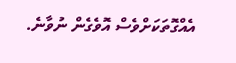އެއްގޮތަކަށްވެސް އޮވެގެން ނުވާނެ.